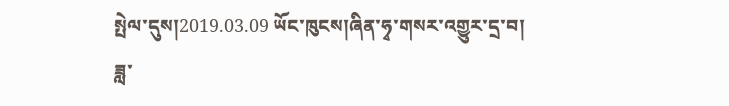སྤེལ་དུས།2019.03.09 ཡོང་ཁུངས།ཞིན་ཧྭ་གསར་འགྱུར་དྲ་བ།
ཟླ་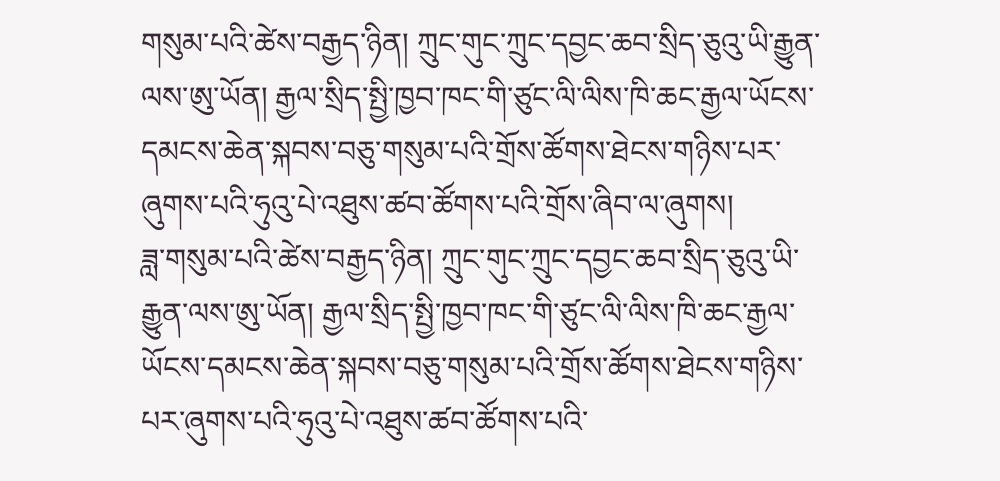གསུམ་པའི་ཚེས་བརྒྱད་ཉིན། ཀྲུང་གུང་ཀྲུང་དབྱང་ཆབ་སྲིད་ཅུའུ་ཡི་རྒྱུན་ལས་ཨུ་ཡོན། རྒྱལ་སྲིད་སྤྱི་ཁྱབ་ཁང་གི་ཙུང་ལི་ལིས་ཁི་ཆང་རྒྱལ་ཡོངས་དམངས་ཆེན་སྐབས་བཅུ་གསུམ་པའི་གྲོས་ཚོགས་ཐེངས་གཉིས་པར་ཞུགས་པའི་ཧུའུ་པེ་འཐུས་ཚབ་ཚོགས་པའི་གྲོས་ཞིབ་ལ་ཞུགས།
ཟླ་གསུམ་པའི་ཚེས་བརྒྱད་ཉིན། ཀྲུང་གུང་ཀྲུང་དབྱང་ཆབ་སྲིད་ཅུའུ་ཡི་རྒྱུན་ལས་ཨུ་ཡོན། རྒྱལ་སྲིད་སྤྱི་ཁྱབ་ཁང་གི་ཙུང་ལི་ལིས་ཁི་ཆང་རྒྱལ་ཡོངས་དམངས་ཆེན་སྐབས་བཅུ་གསུམ་པའི་གྲོས་ཚོགས་ཐེངས་གཉིས་པར་ཞུགས་པའི་ཧུའུ་པེ་འཐུས་ཚབ་ཚོགས་པའི་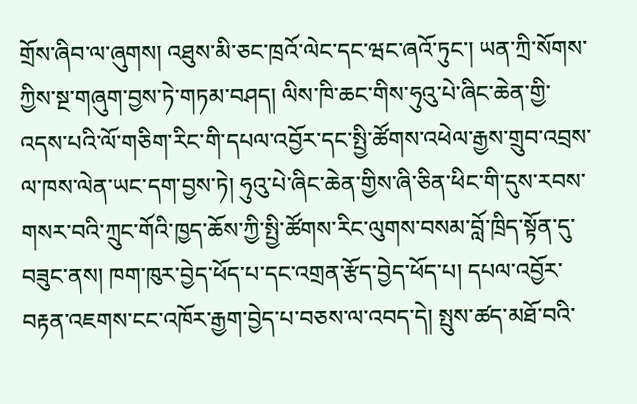གྲོས་ཞིབ་ལ་ཞུགས། འཐུས་མི་ཅང་ཁྲའོ་ལེང་དང་ཝང་ཞའོ་ཏུང་། ཡན་ཀྲི་སོགས་ཀྱིས་སྔ་གཞུག་བྱས་ཏེ་གཏམ་བཤད། ལིས་ཁི་ཆང་གིས་ཧུའུ་པེ་ཞིང་ཆེན་གྱི་འདས་པའི་ལོ་གཅིག་རིང་གི་དཔལ་འབྱོར་དང་སྤྱི་ཚོགས་འཕེལ་རྒྱས་གྲུབ་འབྲས་ལ་ཁས་ལེན་ཡང་དག་བྱས་ཏེ། ཧུའུ་པེ་ཞིང་ཆེན་གྱིས་ཞི་ཅིན་ཕིང་གི་དུས་རབས་གསར་བའི་ཀྲུང་གོའི་ཁྱད་ཆོས་ཀྱི་སྤྱི་ཚོགས་རིང་ལུགས་བསམ་བློ་ཁྲིད་སྟོན་དུ་བཟུང་ནས། ཁག་ཁུར་བྱེད་ཕོད་པ་དང་འགྲན་རྩོད་བྱེད་ཕོད་པ། དཔལ་འབྱོར་བརྟན་འཇགས་ངང་འཁོར་རྒྱག་བྱེད་པ་བཅས་ལ་འབད་དེ། སྤུས་ཚད་མཐོ་བའི་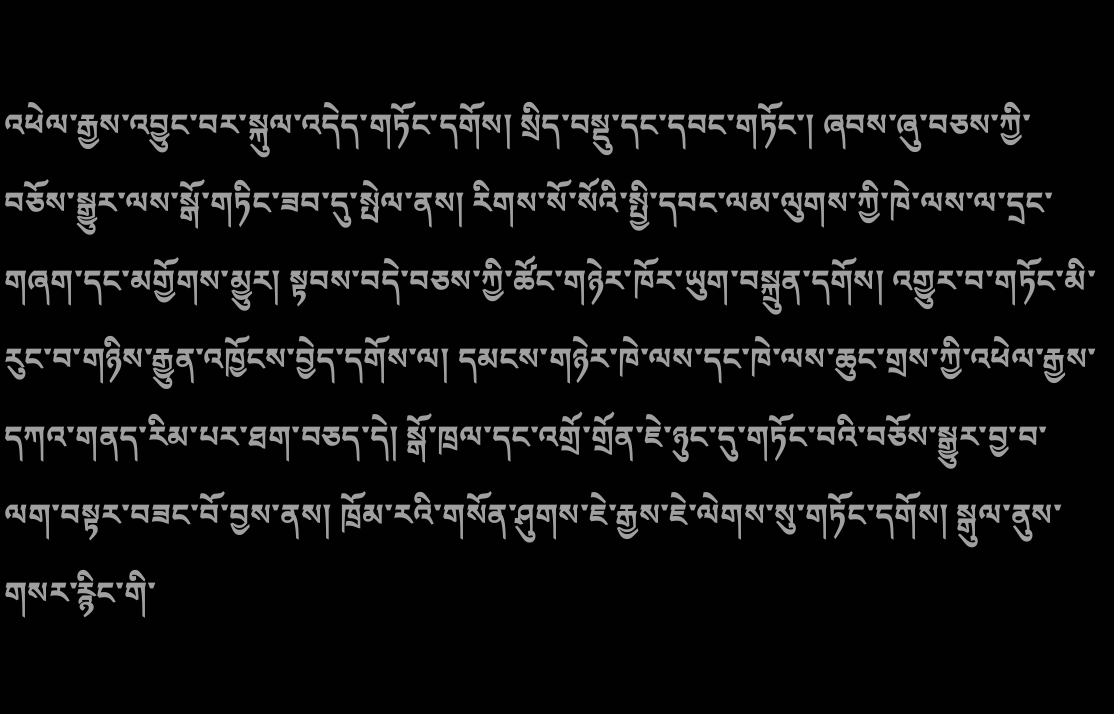འཕེལ་རྒྱས་འབྱུང་བར་སྐུལ་འདེད་གཏོང་དགོས། སྲིད་བསྡུ་དང་དབང་གཏོང་། ཞབས་ཞུ་བཅས་ཀྱི་བཅོས་སྒྱུར་ལས་སྒོ་གཏིང་ཟབ་དུ་སྤེལ་ནས། རིགས་སོ་སོའི་སྤྱི་དབང་ལམ་ལུགས་ཀྱི་ཁེ་ལས་ལ་དྲང་གཞག་དང་མགྱོགས་མྱུར། སྟབས་བདེ་བཅས་ཀྱི་ཚོང་གཉེར་ཁོར་ཡུག་བསྐྲུན་དགོས། འགྱུར་བ་གཏོང་མི་རུང་བ་གཉིས་རྒྱུན་འཁྱོངས་བྱེད་དགོས་ལ། དམངས་གཉེར་ཁེ་ལས་དང་ཁེ་ལས་ཆུང་གྲས་ཀྱི་འཕེལ་རྒྱས་དཀའ་གནད་རིམ་པར་ཐག་བཅད་དེ། སྒོ་ཁྲལ་དང་འགྲོ་གྲོན་ཇེ་ཉུང་དུ་གཏོང་བའི་བཅོས་སྒྱུར་བྱ་བ་ལག་བསྟར་བཟང་བོ་བྱས་ནས། ཁྲོམ་རའི་གསོན་ཤུགས་ཇེ་རྒྱས་ཇེ་ལེགས་སུ་གཏོང་དགོས། སྒུལ་ནུས་གསར་རྙིང་གི་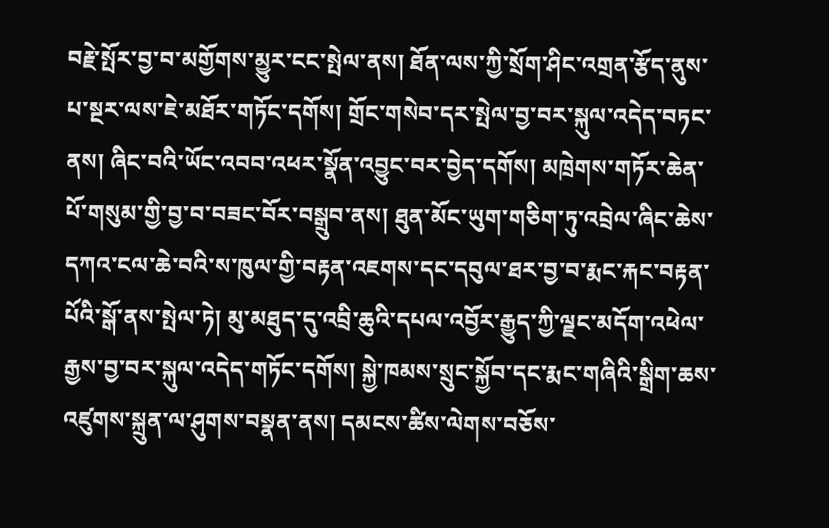བརྗེ་སྤོར་བྱ་བ་མགྱོགས་མྱུར་ངང་སྤེལ་ནས། ཐོན་ལས་ཀྱི་སྲོག་ཤིང་འགྲན་རྩོད་ནུས་པ་སྔར་ལས་ཇེ་མཐོར་གཏོང་དགོས། གྲོང་གསེབ་དར་སྤེལ་བྱ་བར་སྐུལ་འདེད་བཏང་ནས། ཞིང་བའི་ཡོང་འབབ་འཕར་སྣོན་འབྱུང་བར་བྱེད་དགོས། མཁྲེགས་གཏོར་ཆེན་པོ་གསུམ་གྱི་བྱ་བ་བཟང་བོར་བསྒྲུབ་ནས། ཐུན་མོང་ཡུག་གཅིག་ཏུ་འབྲེལ་ཞིང་ཆེས་དཀའ་ངལ་ཆེ་བའི་ས་ཁུལ་གྱི་བརྟན་འཇགས་དང་དབུལ་ཐར་བྱ་བ་རྨང་རྐང་བརྟན་པོའི་སྒོ་ནས་སྤེལ་ཏེ། མུ་མཐུད་དུ་འབྲི་ཆུའི་དཔལ་འབྱོར་རྒྱུད་ཀྱི་ལྗང་མདོག་འཕེལ་རྒྱས་བྱ་བར་སྐུལ་འདེད་གཏོང་དགོས། སྐྱེ་ཁམས་སྲུང་སྐྱོབ་དང་རྨང་གཞིའི་སྒྲིག་ཆས་འཛུགས་སྐྲུན་ལ་ཤུགས་བསྣན་ནས། དམངས་ཚིས་ལེགས་བཅོས་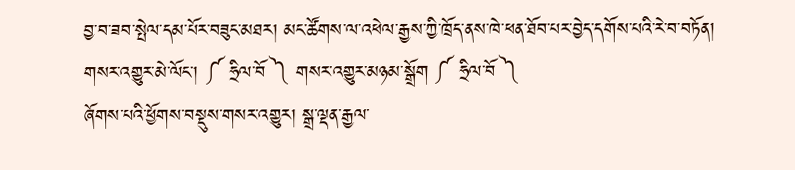བྱ་བ་ཟབ་སྤེལ་དམ་པོར་བཟུང་མཐར། མང་ཚོགས་ལ་འཕེལ་རྒྱས་ཀྱི་ཁྲོད་ནས་ཁེ་ཕན་ཐོབ་པར་བྱེད་དགོས་པའི་རེ་བ་བཏོན།
གསར་འགྱུར་མེ་ལོང་། ༼ ཧྲིལ་བོ ༽ གསར་འགྱུར་མཉམ་སྒྲོག ༼ ཧྲིལ་བོ ༽
ཞོགས་པའི་ཕྱོགས་བསྡུས་གསར་འགྱུར། སྒྲ་ལྡན་རྒྱལ་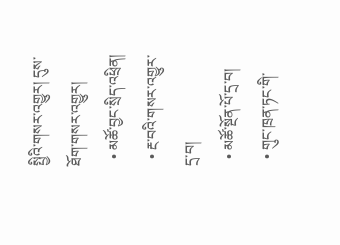སྤྱིའི་གསར་འགྱུར། དུས་ཐོག་གསར་འགྱུར།
  • མཚོ་བྱང་སྲིད་འཕྲིན།
  • རྔ་བའི་གསར་འགྱུར་དྲ་བ།
  • མཚོ་སྔོན་པོ་དྲ་བ།
  • གུང་ཁྲན་ཏང་གི་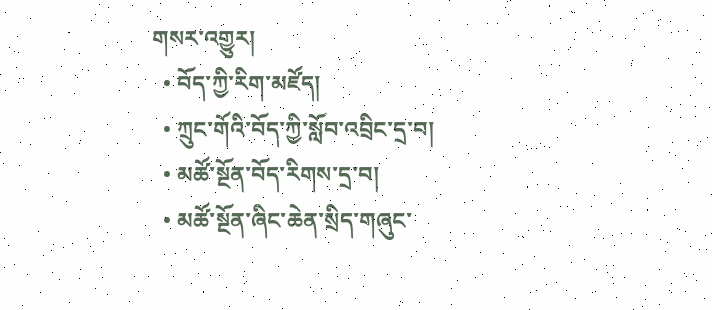གསར་འགྱུར།
  • བོད་ཀྱི་རིག་མཛོད།
  • ཀྲུང་གོའི་བོད་ཀྱི་སློབ་འབྲིང་དྲ་བ།
  • མཚོ་སྔོན་བོད་རིགས་དྲ་བ།
  • མཚོ་སྔོན་ཞིང་ཆེན་སྲིད་གཞུང་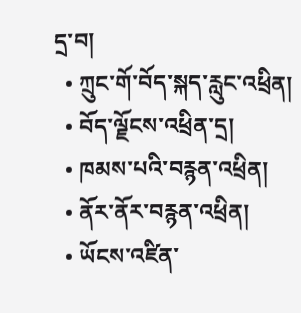དྲ་བ།
  • ཀྲུང་གོ་བོད་སྐད་རླུང་འཕྲིན།
  • བོད་ལྗོངས་འཕྲིན་དྲ།
  • ཁམས་པའི་བརྙན་འཕྲིན།
  • ནོར་ནོར་བརྙན་འཕྲིན།
  • ཡོངས་འཛིན་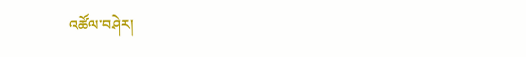འཚོལ་བཤེར།